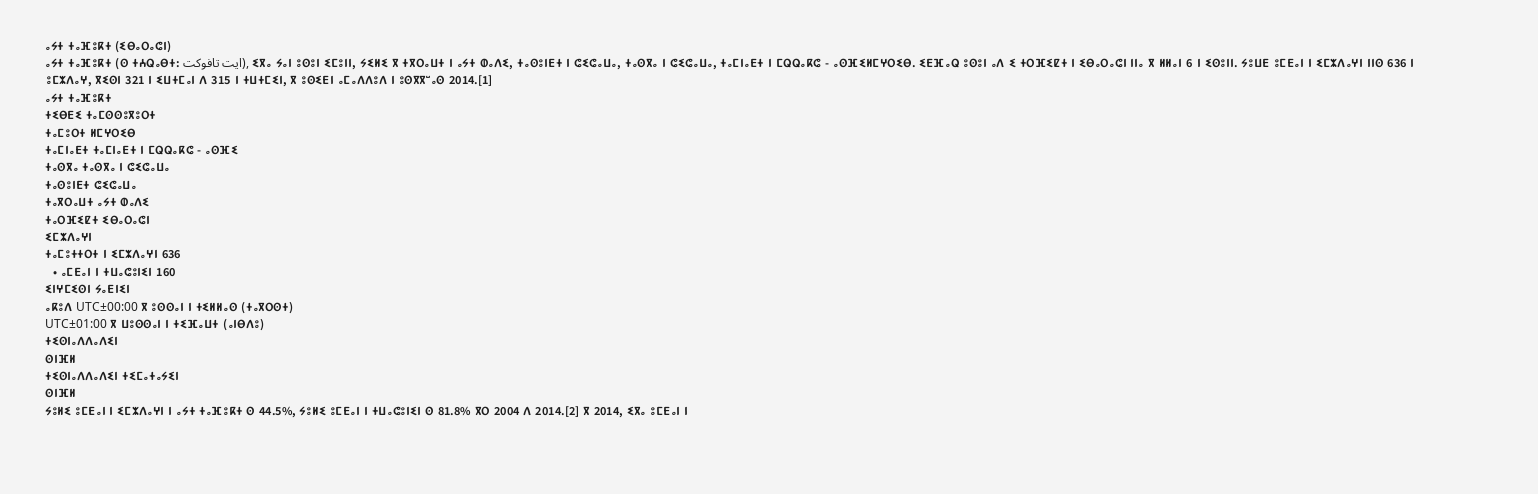ⴰⵢⵜ ⵜⴰⴼⵓⴽⵜ (ⵉⴱⴰⵔⴰⵛⵏ)
ⴰⵢⵜ ⵜⴰⴼⵓⴽⵜ (ⵙ ⵜⵄⵕⴰⴱⵜ: ايت تافوكت), ⵉⴳⴰ ⵢⴰⵏ ⵓⵙⵓⵏ ⵉⵎⵓⵏⵏ, ⵢⵉⵍⵉ ⴳ ⵜⴳⵔⴰⵡⵜ ⵏ ⴰⵢⵜ ⵀⴰⴷⵉ, ⵜⴰⵙⵓⵏⴹⵜ ⵏ ⵛⵉⵛⴰⵡⴰ, ⵜⴰⵙⴳⴰ ⵏ ⵛⵉⵛⴰⵡⴰ, ⵜⴰⵎⵏⴰⴹⵜ ⵏ ⵎⵕⵕⴰⴽⵛ - ⴰⵙⴼⵉⵍⵎⵖⵔⵉⴱ. ⵉⴹⴼⴰⵕ ⵓⵙⵓⵏ ⴰⴷ ⵉ ⵜⵔⴼⵉⵇⵜ ⵏ ⵉⴱⴰⵔⴰⵛⵏ ⵏⵏⴰ ⴳ ⵍⵍⴰⵏ 6 ⵏ ⵉⵙⵓⵏⵏ. ⵢⵓⵡⴹ ⵓⵎⴹⴰⵏ ⵏ ⵉⵎⵣⴷⴰⵖⵏ ⵏⵏⵙ 636 ⵏ ⵓⵎⵣⴷⴰⵖ, ⴳⵉⵙⵏ 321 ⵏ ⵉⵡⵜⵎⴰⵏ ⴷ 315 ⵏ ⵜⵡⵜⵎⵉⵏ, ⴳ ⵓⵙⵉⴹⵏ ⴰⵎⴰⴷⴷⵓⴷ ⵏ ⵓⵙⴳⴳⵯⴰⵙ 2014.[1]
ⴰⵢⵜ ⵜⴰⴼⵓⴽⵜ
ⵜⵉⴱⴹⵉ ⵜⴰⵎⵙⵙⵓⴳⵓⵔⵜ
ⵜⴰⵎⵓⵔⵜ ⵍⵎⵖⵔⵉⴱ
ⵜⴰⵎⵏⴰⴹⵜ ⵜⴰⵎⵏⴰⴹⵜ ⵏ ⵎⵕⵕⴰⴽⵛ - ⴰⵙⴼⵉ
ⵜⴰⵙⴳⴰ ⵜⴰⵙⴳⴰ ⵏ ⵛⵉⵛⴰⵡⴰ
ⵜⴰⵙⵓⵏⴹⵜ ⵛⵉⵛⴰⵡⴰ
ⵜⴰⴳⵔⴰⵡⵜ ⴰⵢⵜ ⵀⴰⴷⵉ
ⵜⴰⵔⴼⵉⵇⵜ ⵉⴱⴰⵔⴰⵛⵏ
ⵉⵎⵣⴷⴰⵖⵏ
ⵜⴰⵎⵓⵜⵜⵔⵜ ⵏ ⵉⵎⵣⴷⴰⵖⵏ 636
  • ⴰⵎⴹⴰⵏ ⵏ ⵜⵡⴰⵛⵓⵏⵉⵏ 160
ⵉⵏⵖⵎⵉⵙⵏ ⵢⴰⴹⵏⵉⵏ
ⴰⴽⵓⴷ UTC±00:00 ⴳ ⵓⵙⵙⴰⵏ ⵏ ⵜⵉⵍⵍⴰⵙ (ⵜⴰⴳⵔⵙⵜ)
UTC±01:00 ⴳ ⵡⵓⵙⵙⴰⵏ ⵏ ⵜⵉⴼⴰⵡⵜ (ⴰⵏⴱⴷⵓ)
ⵜⵉⵙⵏⴰⴷⴷⴰⴷⵉⵏ
ⵙⵏⴼⵍ
ⵜⵉⵙⵏⴰⴷⴷⴰⴷⵉⵏ ⵜⵉⵎⴰⵜⴰⵢⵉⵏ
ⵙⵏⴼⵍ
ⵢⵓⵍⵉ ⵓⵎⴹⴰⵏ ⵏ ⵉⵎⵣⴷⴰⵖⵏ ⵏ ⴰⵢⵜ ⵜⴰⴼⵓⴽⵜ ⵙ 44.5%, ⵢⵓⵍⵉ ⵓⵎⴹⴰⵏ ⵏ ⵜⵡⴰⵛⵓⵏⵉⵏ ⵙ 81.8% ⴳⵔ 2004 ⴷ 2014.[2] ⴳ 2014, ⵉⴳⴰ ⵓⵎⴹⴰⵏ ⵏ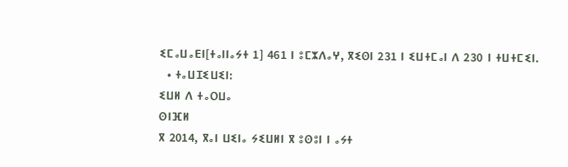ⵉⵎⴰⵡⴰⴹⵏ[ⵜⴰⵏⵏⴰⵢⵜ 1] 461 ⵏ ⵓⵎⵣⴷⴰⵖ, ⴳⵉⵙⵏ 231 ⵏ ⵉⵡⵜⵎⴰⵏ ⴷ 230 ⵏ ⵜⵡⵜⵎⵉⵏ.
  • ⵜⴰⵡⵊⵉⵡⵉⵏ:
ⵉⵡⵍ ⴷ ⵜⴰⵔⵡⴰ
ⵙⵏⴼⵍ
ⴳ 2014, ⴳⴰⵏ ⵡⵉⵏⴰ ⵢⵉⵡⵍⵏ ⴳ ⵓⵙⵓⵏ ⵏ ⴰⵢⵜ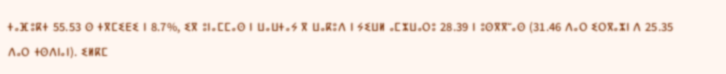ⵜⴰⴼⵓⴽⵜ 55.53 ⵙ ⵜⴳⵎⵉⴹⵉ ⵏ 8.7%, ⵉⴳ ⵓⵏⴰⵎⵎⴰⵙ ⵏ ⵡⴰⵡⵜⴰⵢ ⴳ ⵡⴰⴽⵓⴷ ⵏ ⵢⵉⵡⵍ ⴰⵎⵣⵡⴰⵔⵓ 28.39 ⵏ ⵓⵙⴳⴳⵯⴰⵙ (31.46 ⴷⴰⵔ ⵉⵔⴳⴰⵣⵏ ⴷ 25.35 ⴷⴰⵔ ⵜⵙⴷⵏⴰⵏ). ⵉⵍⴽⵎ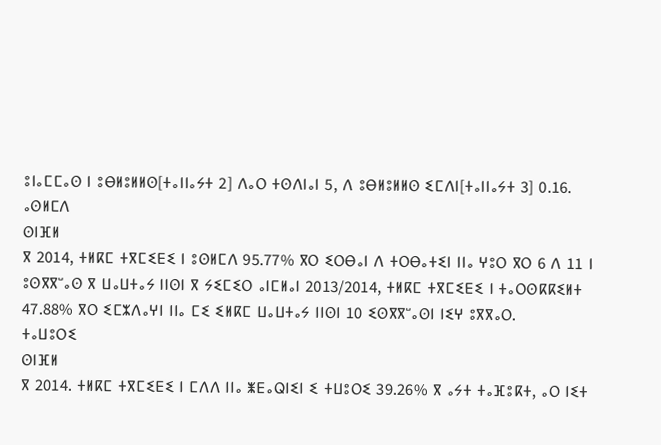ⵓⵏⴰⵎⵎⴰⵙ ⵏ ⵓⴱⵍⵓⵍⵍⵙ[ⵜⴰⵏⵏⴰⵢⵜ 2] ⴷⴰⵔ ⵜⵙⴷⵏⴰⵏ 5, ⴷ ⵓⴱⵍⵓⵍⵍⵙ ⵉⵎⴷⵏ[ⵜⴰⵏⵏⴰⵢⵜ 3] 0.16.
ⴰⵙⵍⵎⴷ
ⵙⵏⴼⵍ
ⴳ 2014, ⵜⵍⴽⵎ ⵜⴳⵎⵉⴹⵉ ⵏ ⵓⵙⵍⵎⴷ 95.77% ⴳⵔ ⵉⵔⴱⴰⵏ ⴷ ⵜⵔⴱⴰⵜⵉⵏ ⵏⵏⴰ ⵖⵓⵔ ⴳⵔ 6 ⴷ 11 ⵏ ⵓⵙⴳⴳⵯⴰⵙ ⴳ ⵡⴰⵡⵜⴰⵢ ⵏⵏⵙⵏ ⴳ ⵢⵉⵎⵉⵔ ⴰⵏⵎⵍⴰⵏ 2013/2014, ⵜⵍⴽⵎ ⵜⴳⵎⵉⴹⵉ ⵏ ⵜⴰⵔⵙⴽⴽⵉⵍⵜ 47.88% ⴳⵔ ⵉⵎⵣⴷⴰⵖⵏ ⵏⵏⴰ ⵎⵉ ⵉⵍⴽⵎ ⵡⴰⵡⵜⴰⵢ ⵏⵏⵙⵏ 10 ⵉⵙⴳⴳⵯⴰⵙⵏ ⵏⵉⵖ ⵓⴳⴳⴰⵔ.
ⵜⴰⵡⵓⵔⵉ
ⵙⵏⴼⵍ
ⴳ 2014. ⵜⵍⴽⵎ ⵜⴳⵎⵉⴹⵉ ⵏ ⵎⴷⴷ ⵏⵏⴰ ⵥⴹⴰⵕⵏⵉⵏ ⵉ ⵜⵡⵓⵔⵉ 39.26% ⴳ ⴰⵢⵜ ⵜⴰⴼⵓⴽⵜ, ⴰⵔ ⵏⵉⵜ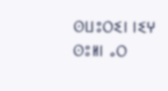ⵙⵡⵓⵔⵉⵏ ⵏⵉⵖ ⵙⵓⵍⵏ ⴰⵔ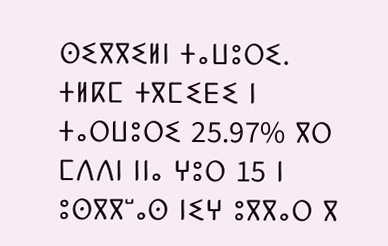ⵙⵉⴳⴳⵉⵍⵏ ⵜⴰⵡⵓⵔⵉ. ⵜⵍⴽⵎ ⵜⴳⵎⵉⴹⵉ ⵏ ⵜⴰⵔⵡⵓⵔⵉ 25.97% ⴳⵔ ⵎⴷⴷⵏ ⵏⵏⴰ ⵖⵓⵔ 15 ⵏ ⵓⵙⴳⴳⵯⴰⵙ ⵏⵉⵖ ⵓⴳⴳⴰⵔ ⴳ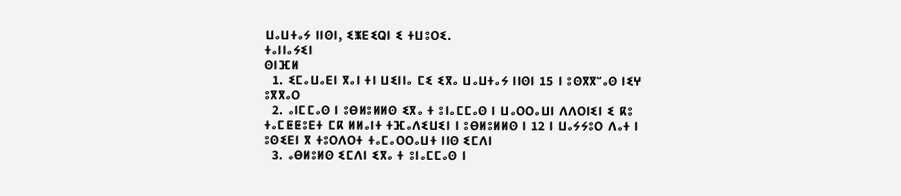ⵡⴰⵡⵜⴰⵢ ⵏⵏⵙⵏ, ⵉⵥⴹⵉⵕⵏ ⵉ ⵜⵡⵓⵔⵉ.
ⵜⴰⵏⵏⴰⵢⵉⵏ
ⵙⵏⴼⵍ
  1. ⵉⵎⴰⵡⴰⴹⵏ ⴳⴰⵏ ⵜⵏ ⵡⵉⵏⵏⴰ ⵎⵉ ⵉⴳⴰ ⵡⴰⵡⵜⴰⵢ ⵏⵏⵙⵏ 15 ⵏ ⵓⵙⴳⴳⵯⴰⵙ ⵏⵉⵖ ⵓⴳⴳⴰⵔ
  2. ⴰⵏⵎⵎⴰⵙ ⵏ ⵓⴱⵍⵓⵍⵍⵙ ⵉⴳⴰ ⵜ ⵓⵏⴰⵎⵎⴰⵙ ⵏ ⵡⴰⵔⵔⴰⵡⵏ ⴷⴷⵔⵏⵉⵏ ⵉ ⴽⵓ ⵜⴰⵎⵟⵟⵓⴹⵜ ⵎⴽ ⵍⵍⴰⵏⵜ ⵜⴼⴰⴷⵉⵡⵉⵏ ⵏ ⵓⴱⵍⵓⵍⵍⵙ ⵏ 12 ⵏ ⵡⴰⵢⵢⵓⵔ ⴷⴰⵜ ⵏ ⵓⵙⵉⴹⵏ ⴳ ⵜⵓⵔⴷⵔⵜ ⵜⴰⵎⴰⵔⵔⴰⵡⵜ ⵏⵏⵙ ⵉⵎⴷⵏ
  3. ⴰⴱⵍⵓⵍⵙ ⵉⵎⴷⵏ ⵉⴳⴰ ⵜ ⵓⵏⴰⵎⵎⴰⵙ ⵏ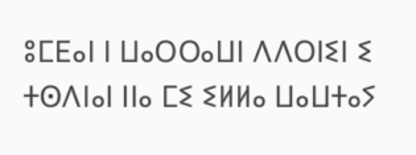ⵓⵎⴹⴰⵏ ⵏ ⵡⴰⵔⵔⴰⵡⵏ ⴷⴷⵔⵏⵉⵏ ⵉ ⵜⵙⴷⵏⴰⵏ ⵏⵏⴰ ⵎⵉ ⵉⵍⵍⴰ ⵡⴰⵡⵜⴰⵢ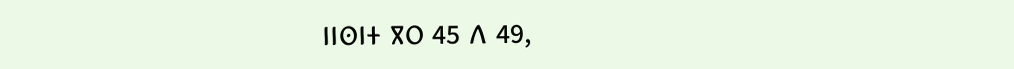ⵏⵏⵙⵏⵜ ⴳⵔ 45 ⴷ 49,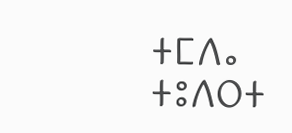ⵜⵎⴷⴰ ⵜⵓⴷⵔⵜ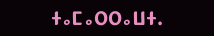ⵜⴰⵎⴰⵔⵔⴰⵡⵜ.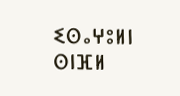ⵉⵙⴰⵖⵓⵍⵏ
ⵙⵏⴼⵍ